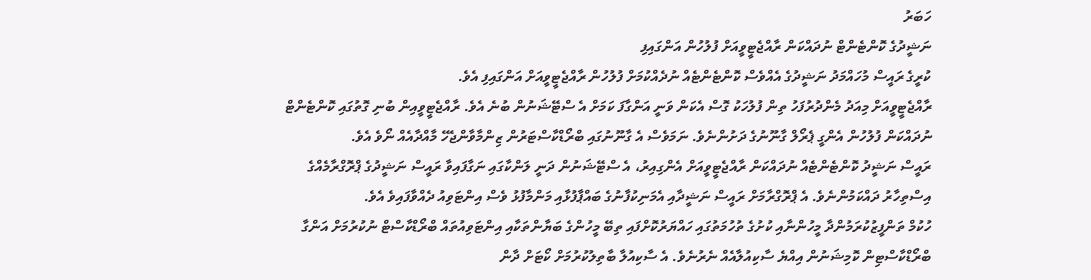ހަބަރު
ނަޝީދުގެ ކޮންޓެންޓް ނުދައްކަން ރާއްޖެޓީވީއަށް ފުލުހުން އަންގައިފި
ކުރީގެ ރައީސް މުހައްމަދު ނަޝީދުގެ އެއްވެސް ކޮންޓެންޓެއް ނުދެއްކުމަށް ފުލުހުން ރާއްޖެޓީވީއަށް އަންގައިފި އެވެ.
ރާއްޖެޓީވީއަށް މިއަދު މެންދުރުފަހު ތިން ފުލުހަކު ގޮސް އެކަން ވަނީ އަންގާފަ ކަމަށް އެ ސްޓޭޝަނުން ބުނެ އެވެ. ރާއްޖެޓީވީއިން ބުނި ގޮތުގައި ކޮންޓެންޓް ނުދައްކަން ފުލުހުން އެންގީ ޕެރޯލް ގާނޫނުގެ ދަށުންނެވެ. ނަމަވެސް އެ ގާނޫނުގައި ބްރޯޑްކާސްޓަރުން ޒިންމާވާންޖެހޭ މާއްދާއެއް ނޯވެ އެވެ.
ރައީސް ނަޝީދު ކޮންޓެންޓެއް ނުދައްކަން ރާއްޖެޓީވީއަށް އެންގިއިރު، އެ ސްޓޭޝަނުން ދަނީ ލަންކާގައި ނަގާފައިވާ ރައީސް ނަޝީދުގެ ޕްރޮގްރާމެއްގެ އިސްތިހާރު ދައްކަމުންނެވެ. އެ ޕްރޮގްރާމަށް ރައީސް ނަޝީދާއި އެމަނިކުފާނުގެ ބައްޕާފުޅާއި މަންމާފުޅު ވެސް އިންޓަވިއު ދެއްވާފައިވެ އެވެ.
ހުކުމް ތަންފީޒުކުރަމުންދާ މީހުންނާއި ކުށުގެ ތުހުމަތުގައި ހައްޔަރުކޮށްފައި ތިބޭ މީހުންގެ ބަޔާންތަކާއި އިންޓަވިއުތައް ބްރޯޑްކާސްޓް ނުކުރުމަށް އަންގާ ބްރޯޑްކާސްޓިން ކޮމިޝަނުން އިއްޔެ ސާކިއުލާއެއް ނެރުނެވެ. އެ ސާކިއުލާ ބާތިލުކުރުމަށް ކޯޓަށް ދާން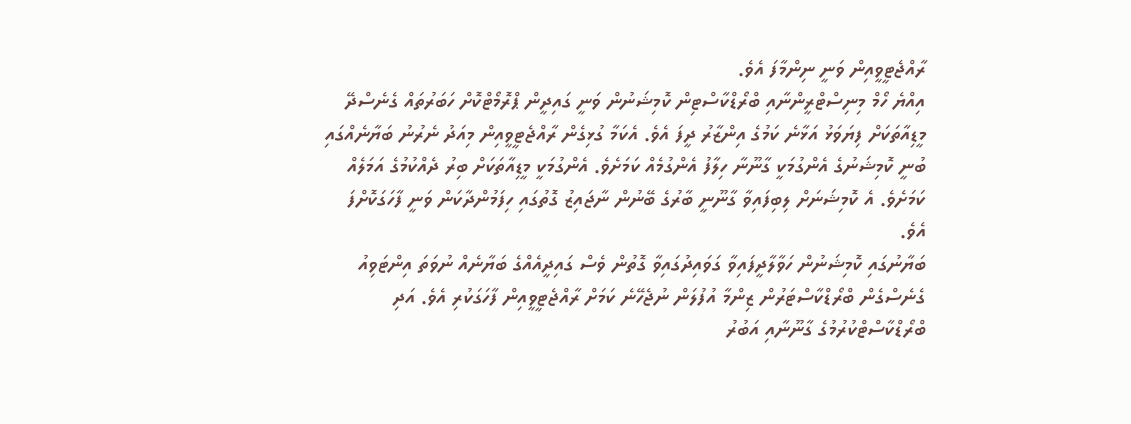ރާއްޖެޓީވީއިން ވަނީ ނިންމާފަ އެވެ.
އިއްޔެ ހޯމް މިނިސްޓްރީންނާއި ބްރޯޑްކާސްޓިން ކޮމިޝަނުން ވަނީ ގައިދީން ޕްރޮމޯޓްކޮށް ހަބަރުތައް ގެނެސްދޭ މީޑިއާތަކަށް ފިޔަވަޅު އަޅާނެ ކަމުގެ އިންޒާރު ދީފަ އެވެ. އެކަމާ ގުޅިގެން ރާއްޖެޓީވީއިން މިއަދު ނެރުނު ބަޔާނެއްގައި ބުނީ ކޮމިޝަނުގެ އެންގުމަކީ ގާނޫނާ ހިލާފު އެންގުމެއް ކަމަށެވެ. އެންގުމަކީ މީޑިއާތަކަށް ބިރު ދެއްކުމުގެ އަމަލެއް ކަމަށެވެ. އެ ކޮމިޝަނަށް ލިބިފައިވާ ގާނޫނީ ބާރުގެ ބޭނުން ނާޖައިޒު ގޮތުގައި ހިފަމުންދާކަން ވަނީ ފާހަގަކޮށްފަ އެވެ.
ބަޔާނުގައި ކޮމިޝަނުން ހަވާލާދީފައިވާ ގަވައިދުގައިވާ ގޮތުން ވެސް ގައިދީއެއްގެ ބަޔާނެއް ނުވަތަ އިންޓަވިއު ގެނެސްގެން ބްރޯޑްކާސްޓަރުން ޒިންމާ އުފުލަން ނުޖެހޭނެ ކަމަށް ރާއްޖެޓީވީއިން ފާހަގަކުރި އެވެ. އަދި ބްރޯޑްކާސްޓްކުރުމުގެ ގާނޫނާއި އަބުރު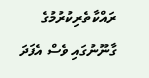ރައްކާތެރިކުރުމުގެ ގާނޫނުގައި ވެސް އެފަދަ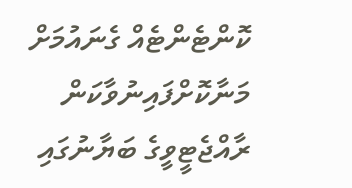ކޮންޓެންޓެއް ގެނައުމަށް މަނާކޮށްފައިނުވާކަން ރާއްޖެޓީވީގެ ބަޔާނުގައި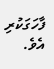ފާހަގަކުރި އެވެ.